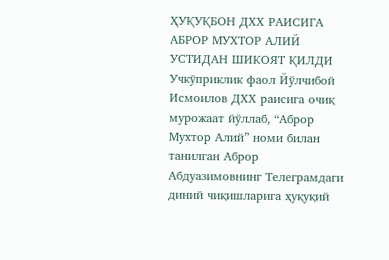ҲУҚУҚБОН ДХХ РАИСИГА АБРОР МУХТОР АЛИЙ УСТИДАН ШИКОЯТ ҚИЛДИ
Учкўприклик фаол Йўлчибой Исмоилов ДХХ раисига очиқ мурожаат йўллаб, “Аброр Мухтор Алий” номи билан танилган Аброр Абдуазимовнинг Телеграмдаги диний чиқишларига ҳуқуқий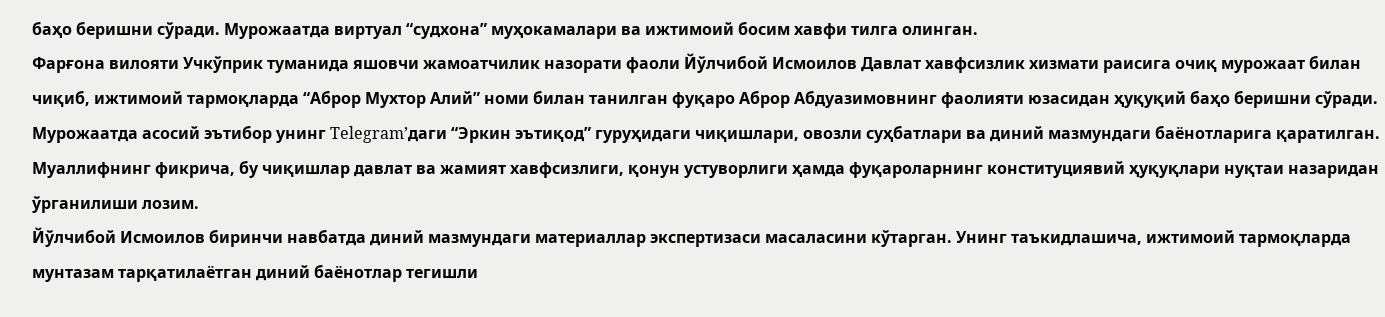баҳо беришни сўради. Мурожаатда виртуал “судхона” муҳокамалари ва ижтимоий босим хавфи тилга олинган.
Фарғона вилояти Учкўприк туманида яшовчи жамоатчилик назорати фаоли Йўлчибой Исмоилов Давлат хавфсизлик хизмати раисига очиқ мурожаат билан чиқиб, ижтимоий тармоқларда “Аброр Мухтор Алий” номи билан танилган фуқаро Аброр Абдуазимовнинг фаолияти юзасидан ҳуқуқий баҳо беришни сўради.
Мурожаатда асосий эътибор унинг Telegram’даги “Эркин эътиқод” гуруҳидаги чиқишлари, овозли суҳбатлари ва диний мазмундаги баёнотларига қаратилган. Муаллифнинг фикрича, бу чиқишлар давлат ва жамият хавфсизлиги, қонун устуворлиги ҳамда фуқароларнинг конституциявий ҳуқуқлари нуқтаи назаридан ўрганилиши лозим.
Йўлчибой Исмоилов биринчи навбатда диний мазмундаги материаллар экспертизаси масаласини кўтарган. Унинг таъкидлашича, ижтимоий тармоқларда мунтазам тарқатилаётган диний баёнотлар тегишли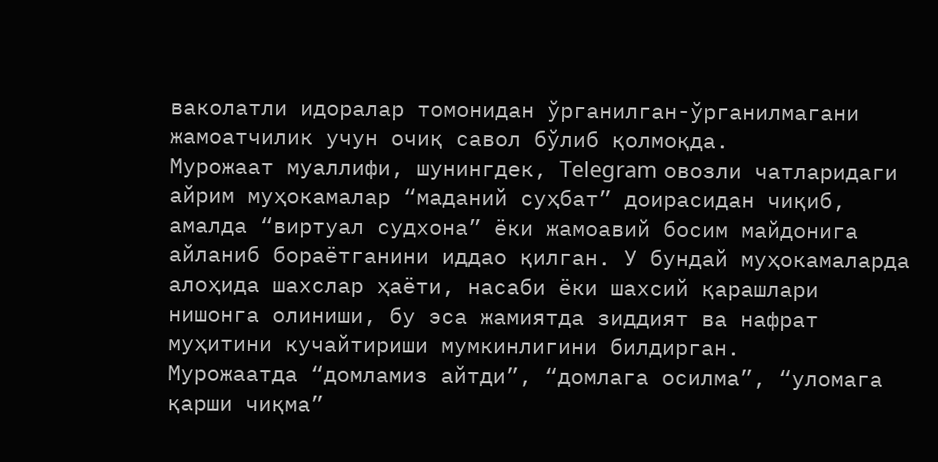ваколатли идоралар томонидан ўрганилган-ўрганилмагани жамоатчилик учун очиқ савол бўлиб қолмоқда.
Мурожаат муаллифи, шунингдек, Telegram овозли чатларидаги айрим муҳокамалар “маданий суҳбат” доирасидан чиқиб, амалда “виртуал судхона” ёки жамоавий босим майдонига айланиб бораётганини иддао қилган. У бундай муҳокамаларда алоҳида шахслар ҳаёти, насаби ёки шахсий қарашлари нишонга олиниши, бу эса жамиятда зиддият ва нафрат муҳитини кучайтириши мумкинлигини билдирган.
Мурожаатда “домламиз айтди”, “домлага осилма”, “уломага қарши чиқма”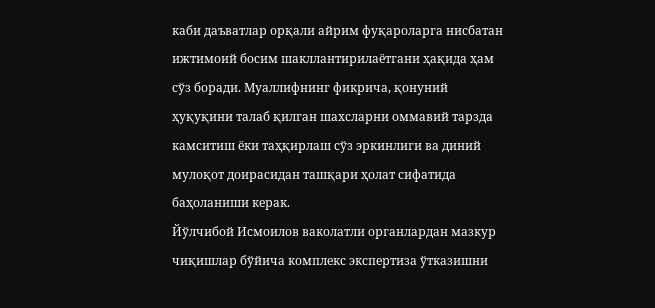каби даъватлар орқали айрим фуқароларга нисбатан ижтимоий босим шакллантирилаётгани ҳақида ҳам сўз боради. Муаллифнинг фикрича, қонуний ҳуқуқини талаб қилган шахсларни оммавий тарзда камситиш ёки таҳқирлаш сўз эркинлиги ва диний мулоқот доирасидан ташқари ҳолат сифатида баҳоланиши керак.
Йўлчибой Исмоилов ваколатли органлардан мазкур чиқишлар бўйича комплекс экспертиза ўтказишни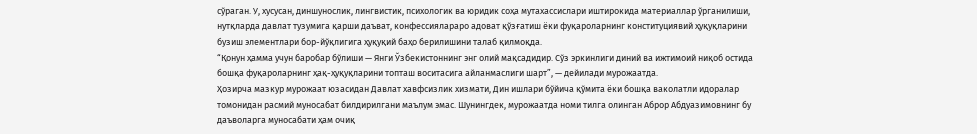сўраган. У, хусусан, диншунослик, лингвистик, психологик ва юридик соҳа мутахассислари иштирокида материаллар ўрганилиши, нутқларда давлат тузумига қарши даъват, конфессиялараро адоват қўзғатиш ёки фуқароларнинг конституциявий ҳуқуқларини бузиш элементлари бор-йўқлигига ҳуқуқий баҳо берилишини талаб қилмоқда.
“Қонун ҳамма учун баробар бўлиши — Янги Ўзбекистоннинг энг олий мақсадидир. Сўз эркинлиги диний ва ижтимоий ниқоб остида бошқа фуқароларнинг ҳақ-ҳуқуқларини топташ воситасига айланмаслиги шарт”, — дейилади мурожаатда.
Ҳозирча мазкур мурожаат юзасидан Давлат хавфсизлик хизмати, Дин ишлари бўйича қўмита ёки бошқа ваколатли идоралар томонидан расмий муносабат билдирилгани маълум эмас. Шунингдек, мурожаатда номи тилга олинган Аброр Абдуазимовнинг бу даъволарга муносабати ҳам очиқ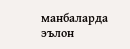манбаларда эълон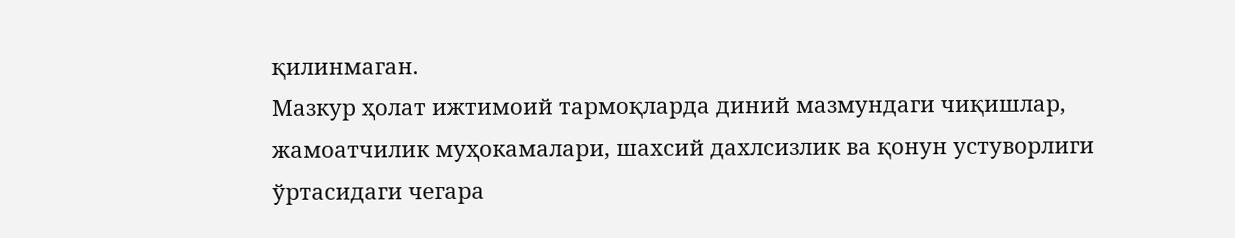қилинмаган.
Мазкур ҳолат ижтимоий тармоқларда диний мазмундаги чиқишлар, жамоатчилик муҳокамалари, шахсий дахлсизлик ва қонун устуворлиги ўртасидаги чегара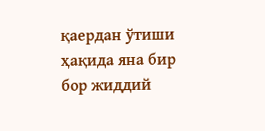қаердан ўтиши ҳақида яна бир бор жиддий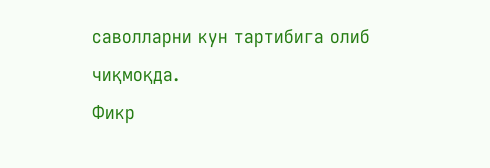саволларни кун тартибига олиб чиқмоқда.
Фикр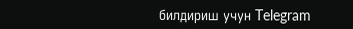билдириш учун Telegram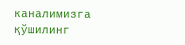каналимизга қўшилинг